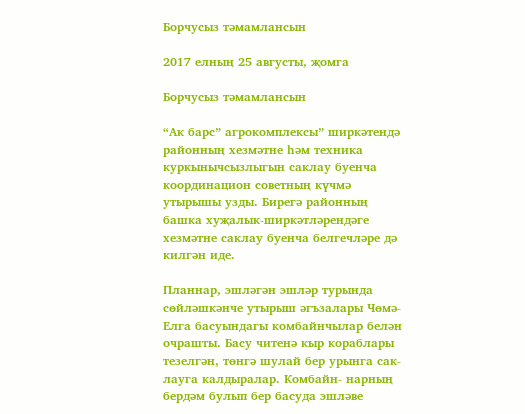Борчусыз тәмамлансын

2017 елның 25 августы, җомга

Борчусыз тәмамлансын

“Ак барс” агрокомплексы” ширкәтендә районның хезмәтне һәм техника куркынычсызлыгын саклау буенча координацион советның күчмә утырышы узды. Бирегә районның башка хуҗалык-ширкәтләрендәге хезмәтне саклау буенча белгечләре дә килгән иде.

Планнар, эшләгән эшләр турында сөйләшкәнче утырыш әгъзалары Чөмә-Елга басуындагы комбайнчылар белән очрашты. Басу читенә кыр кораблары тезелгән, төнгә шулай бер урынга сак- лауга калдыралар. Комбайн- нарның бердәм булып бер басуда эшләве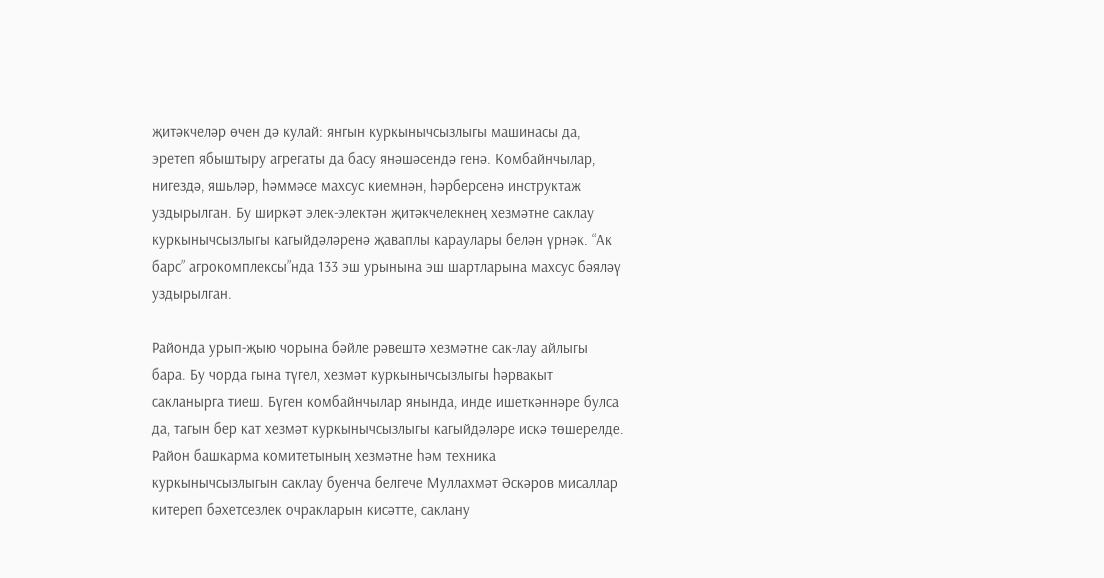җитәкчеләр өчен дә кулай: янгын куркынычсызлыгы машинасы да, эретеп ябыштыру агрегаты да басу янәшәсендә генә. Комбайнчылар, нигездә, яшьләр, һәммәсе махсус киемнән, һәрберсенә инструктаж уздырылган. Бу ширкәт элек-электән җитәкчелекнең хезмәтне саклау куркынычсызлыгы кагыйдәләренә җаваплы караулары белән үрнәк. “Ак барс” агрокомплексы”нда 133 эш урынына эш шартларына махсус бәяләү уздырылган.

Районда урып-җыю чорына бәйле рәвештә хезмәтне сак-лау айлыгы бара. Бу чорда гына түгел, хезмәт куркынычсызлыгы һәрвакыт сакланырга тиеш. Бүген комбайнчылар янында, инде ишеткәннәре булса да, тагын бер кат хезмәт куркынычсызлыгы кагыйдәләре искә төшерелде. Район башкарма комитетының хезмәтне һәм техника куркынычсызлыгын саклау буенча белгече Муллахмәт Әскәров мисаллар китереп бәхетсезлек очракларын кисәтте, саклану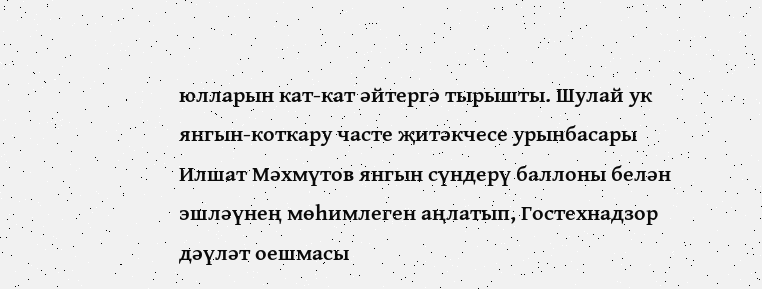юлларын кат-кат әйтергә тырышты. Шулай ук янгын-коткару часте җитәкчесе урынбасары Илшат Мәхмүтов янгын сүндерү баллоны белән эшләүнең мөһимлеген аңлатып, Гостехнадзор дәүләт оешмасы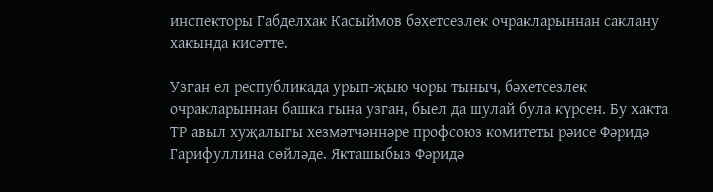инспекторы Габделхак Касыймов бәхетсезлек очракларыннан саклану хакында кисәтте.

Узган ел республикада урып-җыю чоры тыныч, бәхетсезлек очракларыннан башка гына узган, быел да шулай була күрсен. Бу хакта ТР авыл хуҗалыгы хезмәтчәннәре профсоюз комитеты рәисе Фәридә Гарифуллина сөйләде. Якташыбыз Фәридә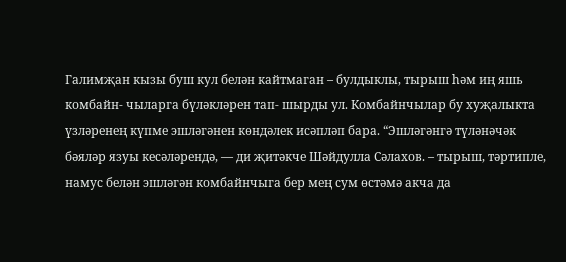Галимҗан кызы буш кул белән кайтмаган – булдыклы, тырыш һәм иң яшь комбайн- чыларга бүләкләрен тап- шырды ул. Комбайнчылар бу хуҗалыкта үзләренең күпме эшләгәнен көндәлек исәпләп бара. “Эшләгәнгә түләнәчәк бәяләр язуы кесәләрендә, — ди җитәкче Шәйдулла Сәлахов. – тырыш, тәртипле, намус белән эшләгән комбайнчыга бер мең сум өстәмә акча да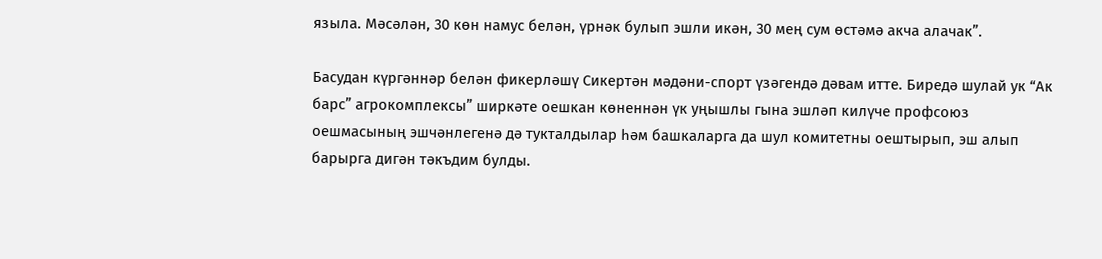языла. Мәсәлән, 30 көн намус белән, үрнәк булып эшли икән, 30 мең сум өстәмә акча алачак”.

Басудан күргәннәр белән фикерләшү Сикертән мәдәни-спорт үзәгендә дәвам итте. Биредә шулай ук “Ак барс” агрокомплексы” ширкәте оешкан көненнән үк уңышлы гына эшләп килүче профсоюз оешмасының эшчәнлегенә дә тукталдылар һәм башкаларга да шул комитетны оештырып, эш алып барырга дигән тәкъдим булды.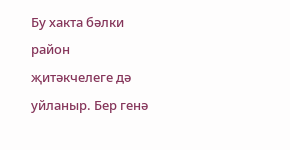Бу хакта бәлки район җитәкчелеге дә уйланыр. Бер генә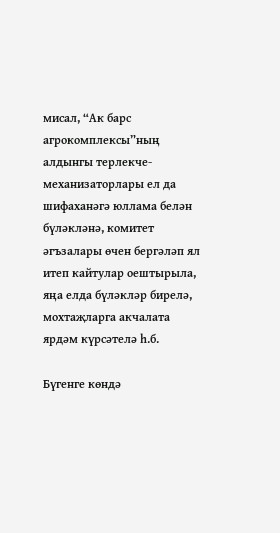мисал, “Ак барс агрокомплексы”ның алдынгы терлекче-механизаторлары ел да шифаханәгә юллама белән бүләкләнә, комитет әгъзалары өчен бергәләп ял итеп кайтулар оештырыла, яңа елда бүләкләр бирелә, мохтаҗларга акчалата ярдәм күрсәтелә һ.б.

Бүгенге көндә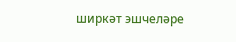ширкәт эшчеләре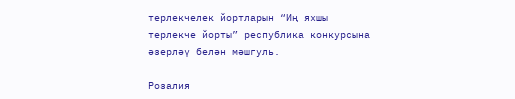терлекчелек йортларын “Иң яхшы терлекче йорты” республика конкурсына әзерләү белән мәшгуль.

Розалия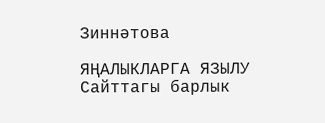Зиннәтова

ЯҢАЛЫКЛАРГА ЯЗЫЛУ
Сайттагы барлык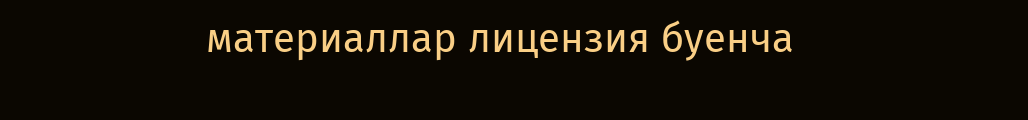материаллар лицензия буенча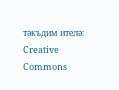тәкъдим ителә:
Creative Commons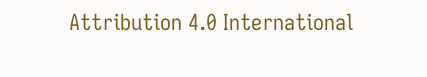Attribution 4.0 International